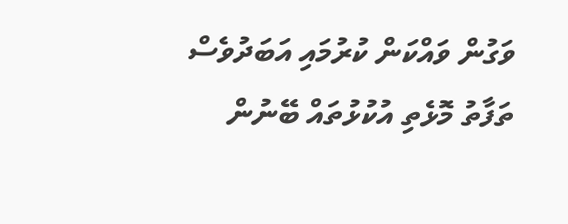ވަގުން ވައްކަން ކުރުމައި އަބަދުވެސް ތަފާތު މޮޅެތި އުކުޅުތައް ބޭނުން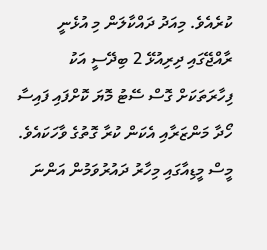ކުރެއެވެ. މިއަދު ދައްކާލަން މި އުޅެނީ ރާއްޖޭގައި ދިރިއުޅޭ 2 ބިދޭސީ އަކު ފިހާރަތަކަށް ގޮސް ސޭޓު މޮޔަ ކޮށްފައި ފައިސާ ހޯދާ މަންޒަރާއި އެކަން ކުރާ ގޮތުގެ ވާހަކައެވެ.
މީސް މީޑިއާގައި މިހާރު ދައުރުވަމުން އަންނަ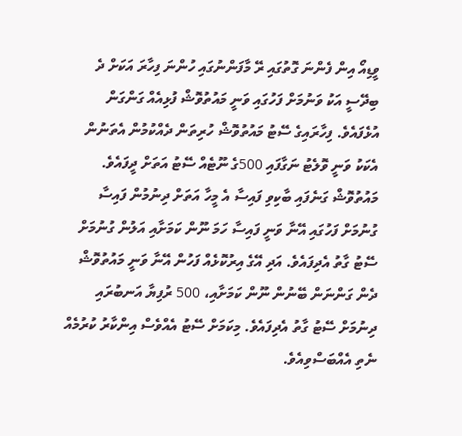ވީޑިއޯ އިން ފެންނަ ގޮތުގައި ރޭ މާފަންނުގައި ހުންނަ ފިހާރަ އަކަށް ދެ ބިދޭސީ އަކު ވަނުމަށް ފަހުގައި ވަނީ މައުތުވޮޝް ފުޅިއެއް ގަންގަން އުޅެފައެވެ. ފިހާރައިގެ ސޭޓު މައުތުވޮޝް ހުރިތަން ދެއްކުމުން އެތަނުން އެކަކު ވަނީ ވޮލެޓު ނަގާފައި 500ގެ ނޫޓެއް ސޭޓު އަތަށް ދީފައެވެ.
މައުތުވޮޝް ގަނެފައި ބާކިވި ފައިސާ އެ މީހާ އަތަށް ދިނުމުން ފައިސާ ގުނުމަށް ފަހުގައި އޭނާ ވަނީ ފައިސާ ހަމަ ނޫން ކަމަށާއި އަލުން ގުނުމަށް ސޭޓު ގާތު އެދިފައެވެ. އަދި އޭގެ އިރުކޮޅެއް ފަހުން އޭނާ ވަނީ މައުތުވޮޝް ދެން ގަންނަން ބޭނުން ނޫން ކަމަށާއި، 500 ރުފިޔާ އަނބުރައި ދިނުމަށް ސޭޓު ގާތު އެދިފައެވެ. މިކަމަށް ސޭޓު އެއްވެސް އިންކާރު ކުރުމެއް ނެތި އެއްބަސްވިއެވެ.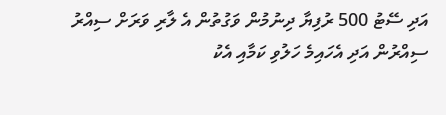އަދި ސޭޓު 500 ރުފިޔާ ދިނުމުން ވަގުތުން އެ ލާރި ވަރަށް ސިއްރު ސިއްރުން އަދި އެހައިމެ ހަލުވި ކަމާއި އެކު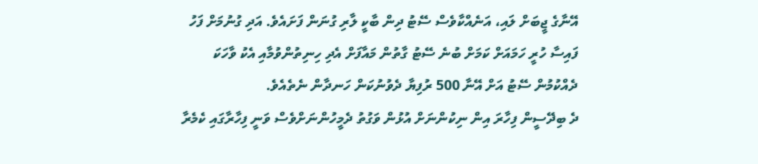އޭނާގެ ޖީބަށް ލައި، އަނެއްކާވެސް ސޭޓު ދިން ބާކީ ލާރި ގުނަން ފަށައެވެ. އަދި ގުނުމަށް ފަހު ފައިސާ ހުރީ ހަމައަށް ކަމަށް ބުނެ ސޭޓު ގާތުން މައާފަށް އެދި ހިނިތުންވުމާއި އެކު ވާހަކަ ދެއްކުމުން ސޭޓު އަށް އޭނާ 500 ރުފިޔާ ދެވުނުކަން ހަނދާން ނެތެއެވެ.
ދެ ބިދޭސީން ފިހާރަ އިން ނިކުންނަށް އުޅުން ވަގުތު ދެމީހުންނަށްވެސް ވަނީ ފިހާރާގައި ކެމެރާ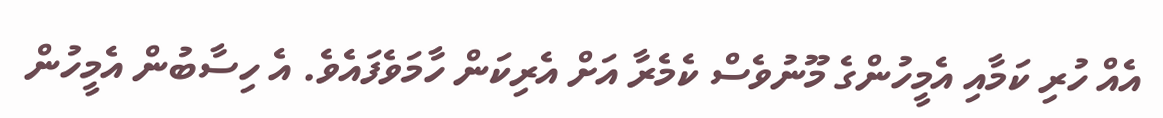އެއް ހުރި ކަމާއި އެމީހުންގެ މޫނުވެސް ކެމެރާ އަށް އެރިކަން ހާމަވެފައެވެ. އެ ހިސާބުން އެމީހުން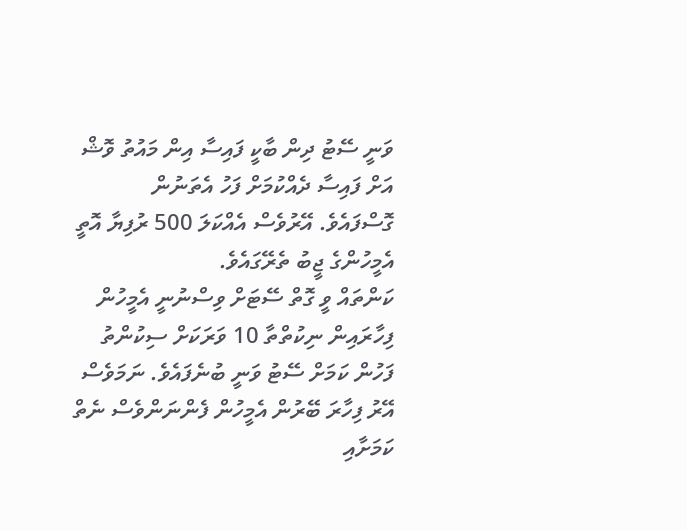ވަނީ ސޭޓު ދިން ބާކީ ފައިސާ އިން މައުތު ވޮޝް އަށް ފައިސާ ދެއްކުމަށް ފަހު އެތަނުން ގޮސްފައެވެ. އޭރުވެސް އެއްކަލަ 500 ރުފިޔާ އޮތީ އެމީހުންގެ ޖީބު ތެރޭގައެވެ.
ކަންތައް ވީ ގޮތް ސޭޓަށް ވިސްނުނީ އެމީހުން ފިހާރައިން ނިކުތްތާ 10 ވަރަކަށް ސިކުންތު ފަހުން ކަމަށް ސޭޓު ވަނީ ބުނެފައެވެ. ނަމަވެސް އޭރު ފިހާރަ ބޭރުން އެމީހުން ފެންނަންވެސް ނެތް ކަމަށާއި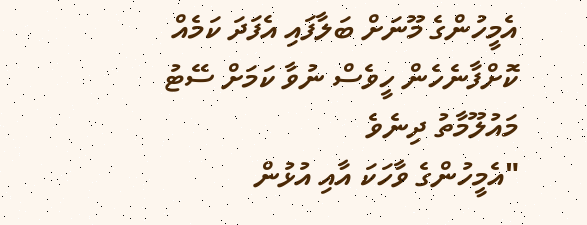އެމީހުންގެ މޫނަށް ބަލާފައި އެފަދަ ކަމެއް ކޮށްފާނެހެން ހީވެސް ނުވާ ކަމަށް ސޭޓު މައުލޫމާތު ދިނެވެ
"އެމީހުންގެ ވާހަކަ އާއި އުޅުން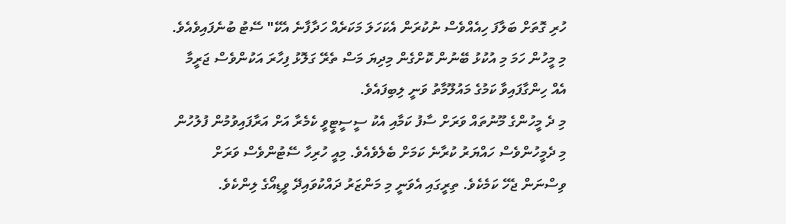ހުރި ގޮތަށް ބަލާފަ ހިއެއްވެސް ނުކުރަން އެކަހަލަ މަކަރެއް ހަދާފާނެ އެކޭ" ސޭޓު ބުނެފައިވެއެވެ.
މި މީހުން ހަމަ މި އުކުޅު ބޭނުން ކޮށްގެން މިދިޔަ މަސް ތެރޭ ގަލޮޅު ފިހާރަ އަކުންވެސް ޖަރީމާ އެއް ހިންގާފައިވާ ކަމުގެ މައުލޫމާތު ވަނީ ލިބިފައެވެ.
މި ދެ މީހުންގެ މޫނުތައް ވަރަށް ސާފު ކަމާއި އެކު ސީސީޓީވީ ކެމެރާ އަށް އަރާފައިވުމުން ފުލުހުން މި ދެމީހުންވެސް ހައްޔަރު ކުރާނެ ކަމަށް ބެލެވެއެވެ. މިއީ ހުރިހާ ސޭޓުންވެސް ވަރަށް ވިސްނަން ޖެހޭ ކަމެކެވެ. ތިރީގައި އެވަނީ މި މަންޒަރު ދައްކުވައިދޭ ވީޑިއޯގެ ލިންކެވެ.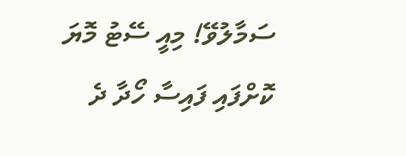ސަމާލުވޭ! މިއީ ސޭޓު މޮޔަ ކޮށްފައި ފައިސާ ހޯދާ ދެ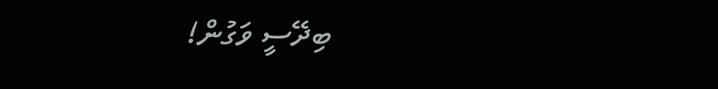ބިދޭސީ ވަގުން!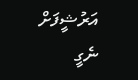އަރުޝީފަށް ނެގީ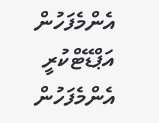އެންމެފަހުން އަޕްޑޭޓްކުރީ
އެންމެފަހުން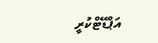އަޕްޑޭޓްކުރީ